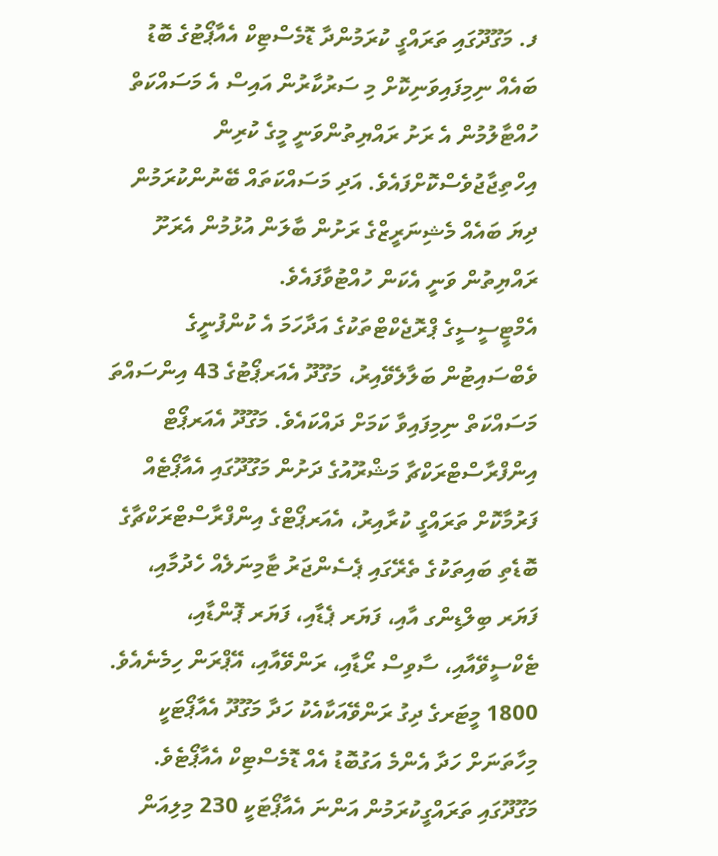ފ. މަގޫދޫގައި ތަރައްގީ ކުރަމުންދާ ޑޮމެސްޓިކް އެއާޕޯޓުގެ ބޮޑު ބައެއް ނިމިފައިވަނިކޮށް މި ސަރުކާރުން އައިސް އެ މަސައްކަތް ހުއްޓާލުމުން އެ ރަށު ރައްޔިތުންވަނީ މީގެ ކުރިން އިހްތިޖާޖުވެސްކޮށްފައެވެ. އަދި މަސައްކަތައް ބޭނުންކުރަމުން ދިޔަ ބައެއް މެޝިނަރީޒްގެ ރަށުން ބާލަން އުޅުމުން އެރަށޫ ރައްޔިތުން ވަނީ އެކަން ހުއްޓުވާފައެވެ.
އެމްޓީސީސީގެ ޕްރޮޖެކްޓްތަކުގެ އަދާހަމަ އެ ކުންފުނީގެ ވެބްސައިޓުން ބަލާލެވޭއިރު، މަގޫދޫ އެއަރޕޯޓުގެ 43 އިންސައްތަ މަސައްކަތް ނިމިފައިވާ ކަމަށް ދައްކައެވެ. މަގޫދޫ އެއަރޕޯޓް އިންފްރާސްޓްރަކްޗާ މަޝްރޫއުގެ ދަށުން މަގޫދޫގައި އެއާޕޯޓެއް ފަރުމާކޮށް ތަރައްގީ ކުރާއިރު، އެއަރޕޯޓްގެ އިންފްރާސްޓްރަކްޗާގެ ބޮޑެތި ބައިތަކުގެ ތެރޭގައި ޕެސެންޖަރު ޓާމިނަލެއް ހެދުމާއި، ފަޔަރ ބިލްޑިންގ އާއި، ފަޔަރ ޕެޑާއި، ފަޔަރ ޕޮންޑާއި، ޓެކްސީވޭއާއި، ސާވިސް ރޯޑާއި، ރަންވޭއާއި، އޭޕްރަން ހިމެނެއެވެ.
1800 މީޓަރގެ ދިގު ރަންވޭއަކާއެކު ހަދާ މަގޫދޫ އެއާޕޯޓަކީ މިހާތަނަށް ހަދާ އެންމެ އަގުބޮޑު އެއް ޑޮމެސްޓިކް އެއާޕޯޓެވެ. މަގޫދޫގައި ތަރައްގީކުރަމުން އަންނަ އެއާޕޯޓަކީ 230 މިލިއަން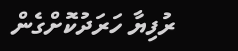ރުފިޔާ ހަރަދުކޮށްގެން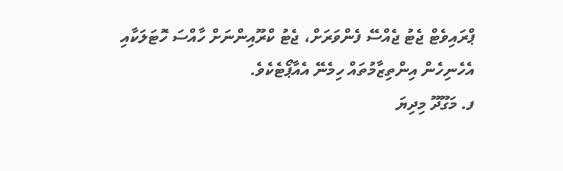ޕްރައިވެޓް ޖެޓު ޖެއްސޭ ފެންވަރަށް، ޖެޓު ކްރޫއިންނަށް ހާއްސަ ހޮޓަލަކާއި އެހެނިހެން އިންތިޒާމުތައް ހިމެނޭ އެއާޕޯޓެކެވެ.
ފ. މަގޫދޫ މިދިޔަ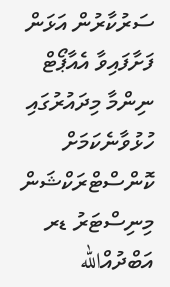ސަރުކާރުން އަޅަން ފަށާފައިވާ އެއާޕޯޓް ނިންމާ މިދައުރުގައި ހުޅުވާނެކަމަށް ކޮންސްޓްރަކްޝަން މިނިސްޓަރު ޑރ އަބްދުއްالله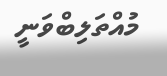މުއްތަލިބްވަނީ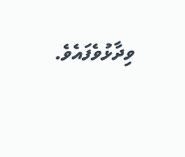ވިދާޅުވެފައެވެ.